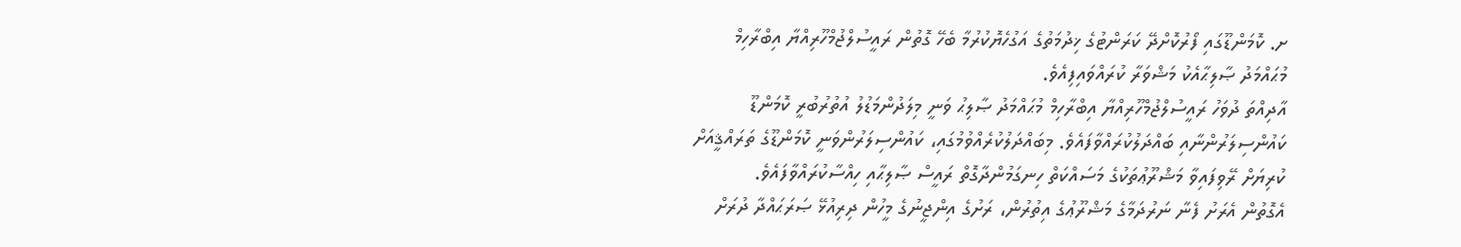ށ. ކޮމަންޑޫގައި ފޯރުކޮށްދޭ ކަރަންޓުގެ ޚިދުމަތުގެ އަގުހެޔޮކުރުމާ ބެހޭ ގޮތުން ރައީސުލްޖުމްހޫރިއްޔާ އިބްރާހިމް މުޙައްމަދު ޞާލިޙާއެކު މަޝްވަރާ ކުރައްވައިފިއެވެ.
އާދިއްތަ ދުވަހު ރައީސުލްޖުމްހޫރިއްޔާ އިބްރާހިމް މުޙައްމަދު ޞާލިޙު ވަނީ މިލަދުންމަޑުލު އުތުރުބުރީ ކޮމަންޑޫ ކައުންސިލަރުންނާއި ބައްދަލުކުރައްވާފައެވެ. މިބައްދަލުކުރެއްވުމުގައި، ކައުންސިލަރުންވަނީ ކޮމަންޑޫގެ ތަރައްޤީއަށް ކުރިޔަށް ރޭވިފައިވާ މަޝްރޫޢުތަކުގެ މަސައްކަތް ހިނގަމުންދާގޮތް ރައީސް ޞާލިޙާއި ހިއްސާކުރައްވާފައެވެ.
އެގޮތުން އެރަށު ފެނާ ނަރުދަމާގެ މަޝްރޫޢުގެ އިތުރުން، ރަށުގެ އިންޖީނުގެ މީހުން ދިރިއުޅޭ ޞަރަޙައްދާ ދުރަށް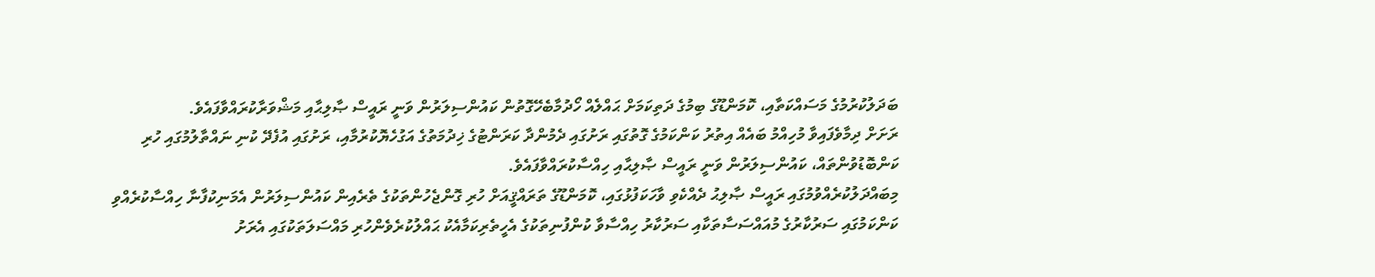ބަދަލުކުރުމުގެ މަސައްކަތާއި، ކޮމަންޑޫގެ ބިމުގެ ދަތިކަމަށް ޙައްލެއް ހޯދުމާބެހޭގޮތުން ކައުންސިލަރުން ވަނީ ރައީސް ޞާލިޙާއި މަޝްވަރާކުރައްވާފައެވެ.
ރަށަށް ދިމާވެފައިވާ މުހިއްމު ބައެއް އިތުރު ކަންކަމުގެ ގޮތުގައި ރަށުގައި ދެމުންދާ ކަރަންޓުގެ ޚިދުމަތުގެ އަގުހެޔޮކުރުމާއި، ރަށުގައި އުފެދޭ ކުނި ނައްތާލުމުގައި ހުރި ކަންބޮޑުވުންތައް، ކައުންސިލަރުން ވަނީ ރައީސް ޞާލިޙާއި ހިއްސާކުރައްވާފައެވެ.
މިބައްދަލުކުރެއްވުމުގައި ރައީސް ޞާލިޙު ދެއްކެވި ވާހަކަފުޅުގައި، ކޮމަންޑޫގެ ތަރައްޤީއަށް ހުރި ގޮންޖެހުންތަކުގެ ތެރެއިން ކައުންސިލަރުން އެމަނިކުފާނާ ހިއްސާކުރެއްވި ކަންކަމުގައި ސަރުކާރުގެ މުއައްސަސާތަކާއި ސަރުކާރު ހިއްސާވާ ކުންފުނިތަކުގެ އެހީތެރިކަމާއެކު ޙައްލުކުރެވެންހުރި މައްސަލަތަކުގައި އެރަށު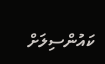ކައުންސިލަށް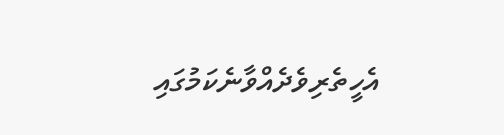އެހީތެރިވެދެއްވާނެކަމުގައި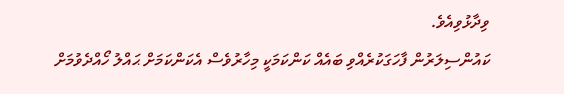ވިދާޅުވިއެވެ.
ކައުންސިލަރުން ފާހަގަކުރެއްވި ބައެއް ކަންކަމަކީ މިހާރުވެސް އެކަންކަމަށް ޙައްލު ހޯއްދެވުމަށް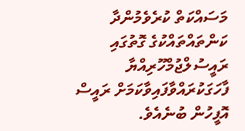މަސައްކަތް ކުރެވެމުންދާ ކަންތައްތައްކުގެ ގޮތުގައި ރައީސުލްޖުމްހޫރިއްޔާ ފާހަގަކުރައްވާފައިވާކަމަށް ރައީސް އޮފީހުން ބުނެއެވެ.